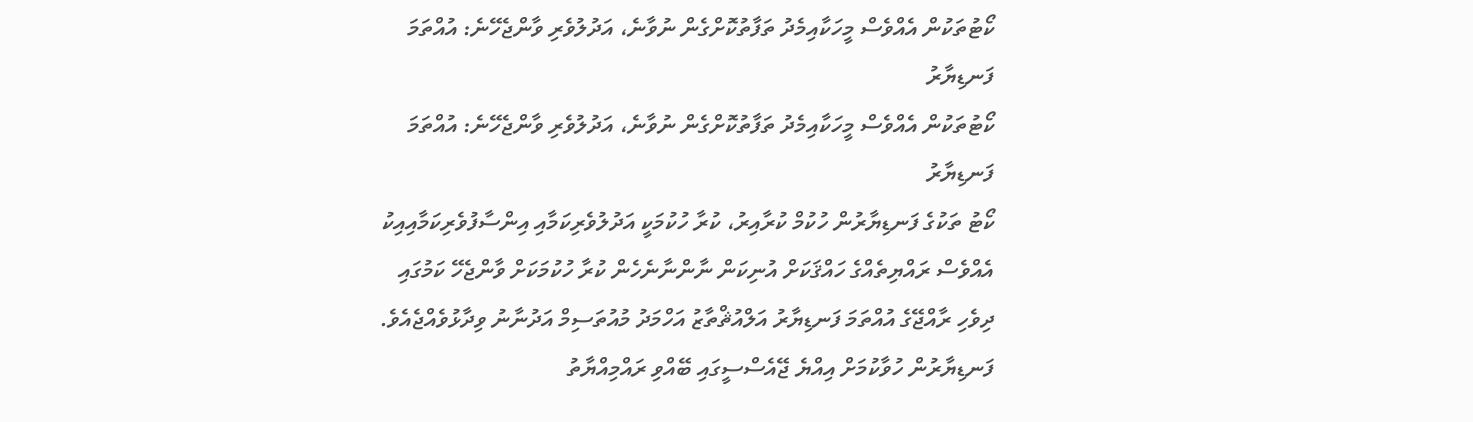ކޯޓުތަކުން އެއްވެސް މީހަކާއިމެދު ތަފާތުކޮށްގެން ނުވާނެ، އަދުލުވެރި ވާންޖެހޭނެ: އުއްތަމަ ފަނޑިޔާރު
ކޯޓުތަކުން އެއްވެސް މީހަކާއިމެދު ތަފާތުކޮށްގެން ނުވާނެ، އަދުލުވެރި ވާންޖެހޭނެ: އުއްތަމަ ފަނޑިޔާރު
ކޯޓު ތަކުގެ ފަނޑިޔާރުން ހުކުމް ކުރާއިރު، ކުރާ ހުކުމަކީ އަދުލުވެރިކަމާއި އިންސާފުވެރިކަމާއިއިކު އެއްވެސް ރައްޔިތެއްގެ ހައްޤަކަށް އުނިކަން ނާންނާނެހެން ކުރާ ހުކުމަކަށް ވާންޖެހޭ ކަމުގައި ދިވެހި ރާއްޖޭގެ އުއްތަމަ ފަނޑިޔާރު އަލްއުޘްތާޒު އަހްމަދު މުއުތަސިމް އަދުނާނު ވިދާޅުވެއްޖެއެވެ.
ފަނޑިޔާރުން ހުވާކުމަށް އިއްޔެ ޖޭއެސްސީގައި ބޭއްވި ރައްމިއްޔާތު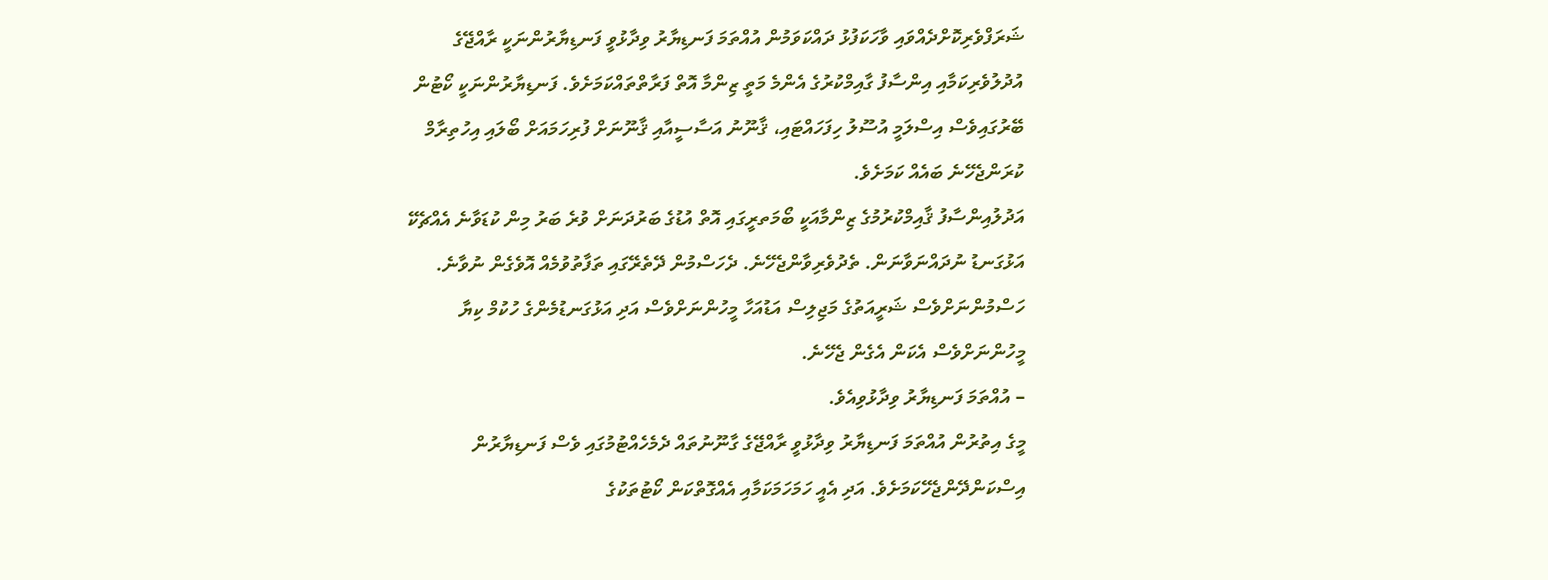ޝަރަފްވެރިކޮށްދެއްވައި ވާހަކަފުޅު ދައްކަވަމުން އުއްތަމަ ފަނޑިޔާރު ވިދާޅުވީ ފަނޑިޔާރުންނަކީ ރާއްޖޭގެ އުދުލުވެރިކަމާއި އިންސާފު ގާއިމްކުރުގެ އެންމެ މަތީ ޒިންމާ އޮތް ފަރާތްތައްކަމަށެވެ. ފަނޑިޔާރުންނަކީ ކޯޓުން ބޭރުގައިވެސް އިސްލަމީ އުސޫލު ހިފަހައްޓައި، ޤާނޫނު އަސާސީއާއި ޤާނޫނަށް ފުރިހަމައަށް ބޯލައި އިހުތިރާމް ކުރަންޖެހޭނެ ބައެއް ކަމަށެވެ.
އަދުލުއިންސާފު ޤާއިމްކުރުމުގެ ޒިންމާއަކީ ބޯމަތރީގައި އޮތް އުޑުގެ ބަރުދަނަށް ވުރެ ބަރު މިން ކުޑަވާނެ އެއްޗެކޭ އަޅުގަނޑު ނުދައްނަވާނަން. ތެދުވެރިވާންޖެހޭނެ. ދެހަސްމުން ދޭތެރޭގައި ތަފާތުވުމެއް އޮވެގެން ނުވާނެ. ހަސްމުންނަށްވެސް ޝަރީއަތުގެ މަޖިލިސް އަޑުއަހާ މީހުންނަށްވެސް އަދި އަޅުގަނޑުމެންގެ ހުކުމް ކިޔާ މީހުންނަށްވެސް އެކަން އެގެން ޖެހޭނެ.
– އުއްތަމަ ފަނޑިޔާރު ވިދާޅުވިއެވެ.
މީގެ އިތުރުން އުއްތަމަ ފަނޑިޔާރު ވިދާޅުވީ ރާއްޖޭގެ ގާނޫނުތައް ދެމެހެއްޓުމުގައި ވެސް ފަނޑިޔާރުން އިސްކަންދޭންޖެހޭކަމަށެވެ. އަދި އެއީ ހަމަހަމަކަމާއި އެއްގޮތްކަން ކޯޓުތަކުގެ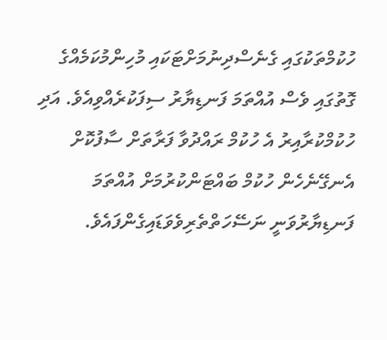ހުކުމްތަކުގައި ގެނެސްދިނުމަށްޓަކައި މުހިންމުކަމެއްގެ ގޮތުގައި ވެސް އުއްތަމަ ފަނޑިޔާރު ސިފަކުރެއްވިއެވެ. އަދި ހުކުމްކުރާއިރު އެ ހުކުމް ރައްދުވާ ފަރާތަށް ސާފުކޮށް އެނގޭނެހެން ހުކުމް ބައްޓަންކުރުމަށް އުއްތަމަ ފަނޑިޔާރުވަނީ ނަސޭހަތްތެރިވެވަޑައިގެންފައެވެ.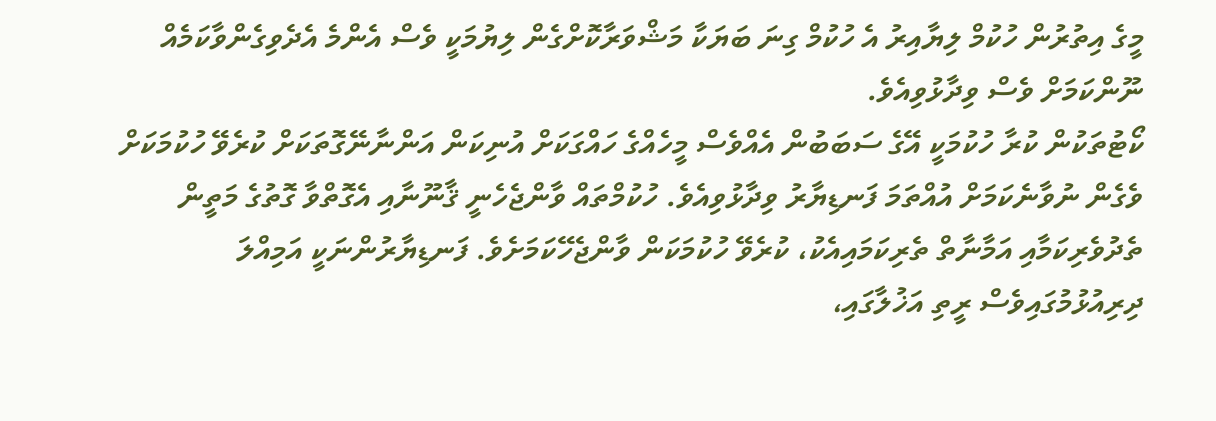މީގެ އިތުރުން ހުކުމް ލިޔާއިރު އެ ހުކުމް ގިނަ ބަޔަކާ މަޝްވަރާކޮށްގެން ލިޔުމަކީ ވެސް އެންމެ އެދެވިގެންވާކަމެއް ނޫންކަމަށް ވެސް ވިދާޅުވިއެވެ.
ކޯޓުތަކުން ކުރާ ހުކުމަކީ އޭގެ ސަބަބުން އެއްވެސް މީހެއްގެ ހައްގަކަށް އުނިކަން އަންނާނޭގޮތަކަށް ކުރެވޭ ހުކުމަކަށް ވެގެން ނުވާނެކަމަށް އުއްތަމަ ފަނޑިޔާރު ވިދާޅުވިއެވެ. ހުކުމްތައް ވާންޖެހެނީ ޤާނޫނާއި އެގޮތްވާ ގޮތުގެ މަތީން ތެދުވެރިކަމާއި އަމާނާތް ތެރިކަމައިއެކު، ކުރެވޭ ހުކުމަކަން ވާންޖެހޭކަމަށެވެ. ފަނޑިޔާރުންނަކީ އަމިއްލަ ދިރިއުޅުމުގައިވެސް ރީތި އަޚުލާގައި،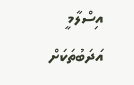އިސްލާމީ އަދަބުތަކަށް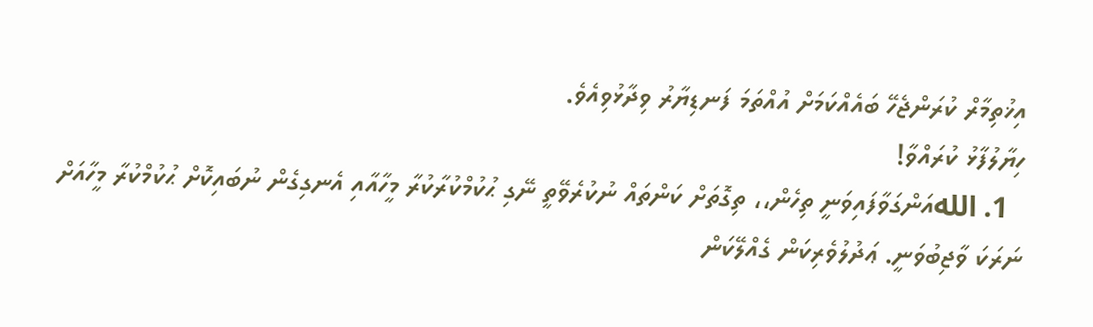އިޚުތިމާރް ކުރަންޖެހޭ ބައެއްކަމަށް އުއްތަމަ ފަނޑިޔާރު ވިދާޅުވިއެވެ.
ހިޔާލުފާޅު ކުރައްވާ!
  1. اللهއަންގަވާފައިވަނީ ތިހެން،، ތިގޮތަށް ކަންތައް ނުކުރެވޭތީ ނޭގި ޙުކުމްކުރާކުރާ މީހާއާއި އެނގިގެން ނުބައިކޮށް ޙުކުމްކުރާ މީހާއަށް ނަރަކަ ވާޖިބުވަނީ. ޢަދުލުވެރިކަން ގެއްލޭކަން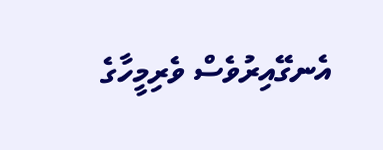އެނގޭއިރުވެސް ވެރިމީހާގެ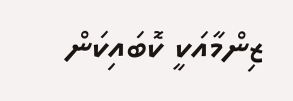ޒިންމާއަކީ ކޮބައިކަން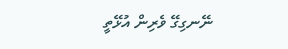ނޭނގިގޭ ވެރިން އުޅޭތީ